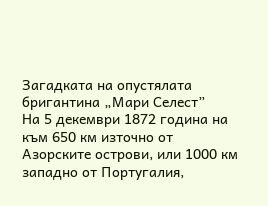Загадката на опустялата бригантина „Мари Селест”
На 5 декември 1872 година на към 650 км източно от Азорските острови, или 1000 км западно от Португалия,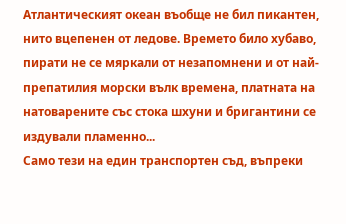Атлантическият океан въобще не бил пикантен, нито вцепенен от ледове. Времето било хубаво, пирати не се мяркали от незапомнени и от най-препатилия морски вълк времена, платната на натоварените със стока шхуни и бригантини се издували пламенно...
Само тези на един транспортен съд, въпреки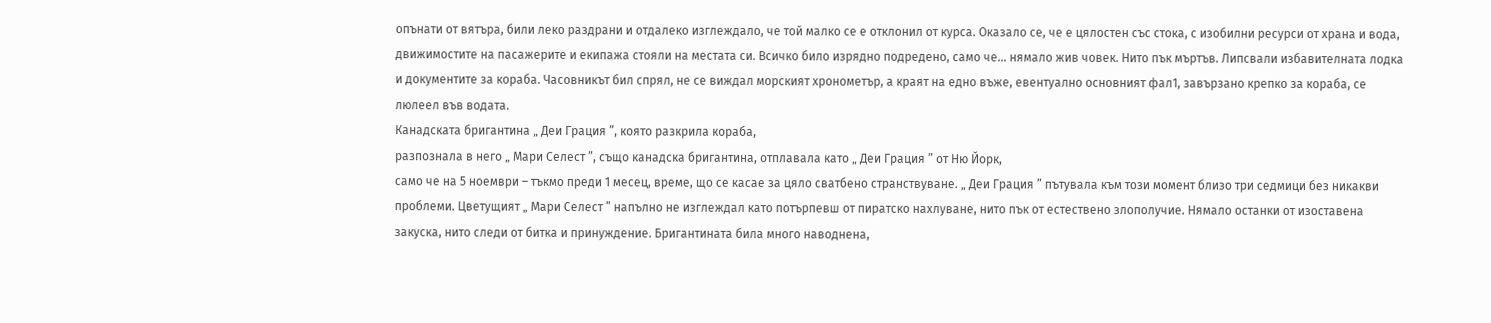опънати от вятъра, били леко раздрани и отдалеко изглеждало, че той малко се е отклонил от курса. Оказало се, че е цялостен със стока, с изобилни ресурси от храна и вода, движимостите на пасажерите и екипажа стояли на местата си. Всичко било изрядно подредено, само че... нямало жив човек. Нито пък мъртъв. Липсвали избавителната лодка и документите за кораба. Часовникът бил спрял, не се виждал морският хронометър, а краят на едно въже, евентуално основният фал1, завързано крепко за кораба, се люлеел във водата.
Канадската бригантина „ Деи Грация ”, която разкрила кораба,
разпознала в него „ Мари Селест ”, също канадска бригантина, отплавала като „ Деи Грация ” от Ню Йорк,
само че на 5 ноември – тъкмо преди 1 месец, време, що се касае за цяло сватбено странствуване. „ Деи Грация ” пътувала към този момент близо три седмици без никакви проблеми. Цветущият „ Мари Селест ” напълно не изглеждал като потърпевш от пиратско нахлуване, нито пък от естествено злополучие. Нямало останки от изоставена закуска, нито следи от битка и принуждение. Бригантината била много наводнена,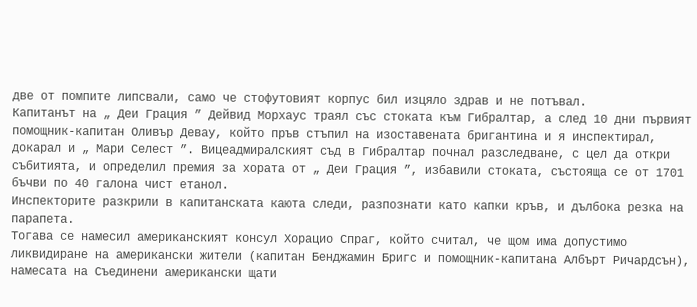две от помпите липсвали, само че стофутовият корпус бил изцяло здрав и не потъвал.
Капитанът на „ Деи Грация ” Дейвид Морхаус траял със стоката към Гибралтар, а след 10 дни първият помощник-капитан Оливър Девау, който пръв стъпил на изоставената бригантина и я инспектирал, докарал и „ Мари Селест ”. Вицеадмиралският съд в Гибралтар почнал разследване, с цел да откри събитията, и определил премия за хората от „ Деи Грация ”, избавили стоката, състояща се от 1701 бъчви по 40 галона чист етанол.
Инспекторите разкрили в капитанската каюта следи, разпознати като капки кръв, и дълбока резка на парапета.
Тогава се намесил американският консул Хорацио Спраг, който считал, че щом има допустимо ликвидиране на американски жители (капитан Бенджамин Бригс и помощник-капитана Албърт Ричардсън), намесата на Съединени американски щати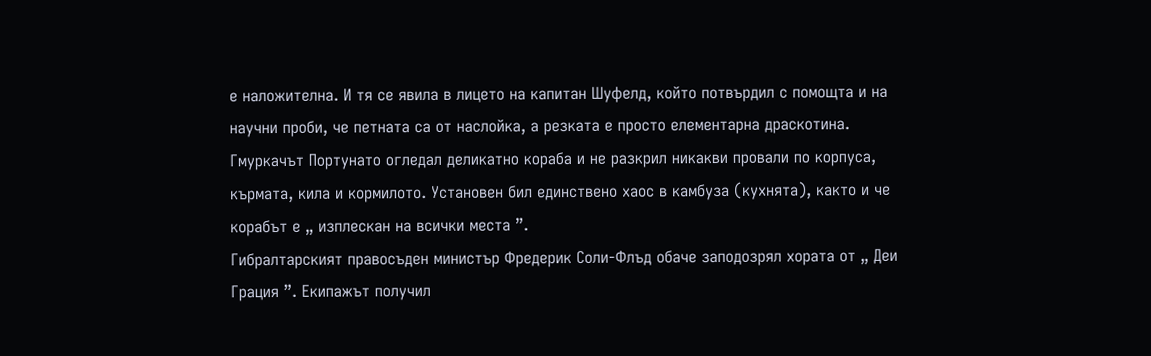е наложителна. И тя се явила в лицето на капитан Шуфелд, който потвърдил с помощта и на научни проби, че петната са от наслойка, а резката е просто елементарна драскотина.
Гмуркачът Портунато огледал деликатно кораба и не разкрил никакви провали по корпуса, кърмата, кила и кормилото. Установен бил единствено хаос в камбуза (кухнята), както и че корабът е „ изплескан на всички места ”.
Гибралтарският правосъден министър Фредерик Соли-Флъд обаче заподозрял хората от „ Деи Грация ”. Екипажът получил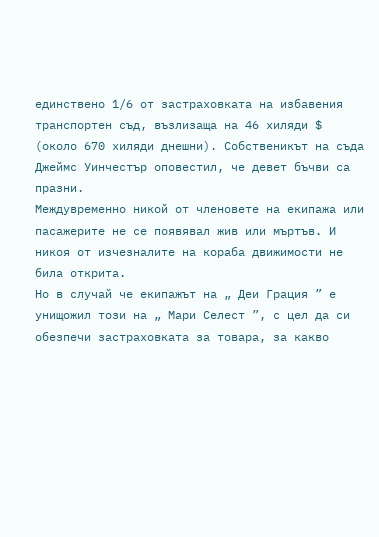единствено 1/6 от застраховката на избавения транспортен съд, възлизаща на 46 хиляди $ (около 670 хиляди днешни). Собственикът на съда Джеймс Уинчестър оповестил, че девет бъчви са празни.
Междувременно никой от членовете на екипажа или пасажерите не се появявал жив или мъртъв. И никоя от изчезналите на кораба движимости не била открита.
Но в случай че екипажът на „ Деи Грация ” е унищожил този на „ Мари Селест ”, с цел да си обезпечи застраховката за товара, за какво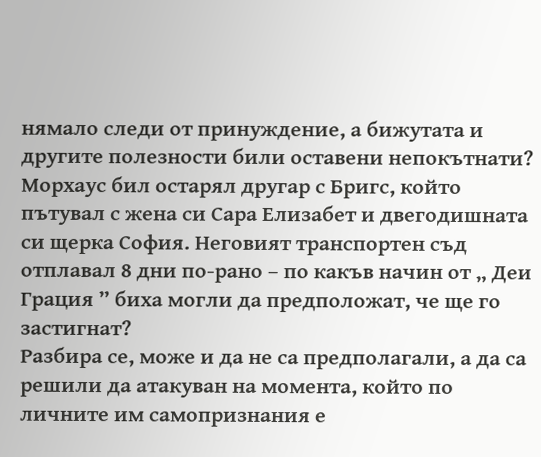нямало следи от принуждение, а бижутата и другите полезности били оставени непокътнати? Морхаус бил остарял другар с Бригс, който пътувал с жена си Сара Елизабет и двегодишната си щерка София. Неговият транспортен съд отплавал 8 дни по-рано – по какъв начин от „ Деи Грация ” биха могли да предположат, че ще го застигнат?
Разбира се, може и да не са предполагали, а да са решили да атакуван на момента, който по личните им самопризнания е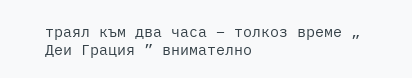траял към два часа – толкоз време „ Деи Грация ” внимателно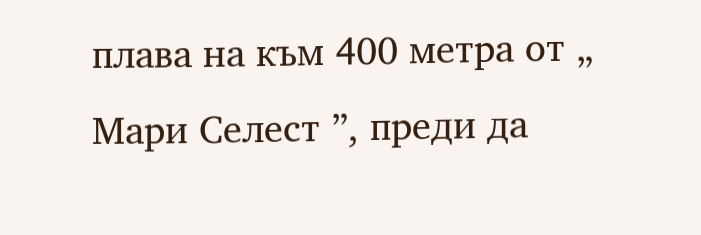плава на към 400 метра от „ Мари Селест ”, преди да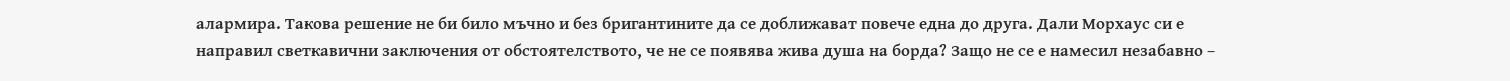алармира. Такова решение не би било мъчно и без бригантините да се доближават повече една до друга. Дали Морхаус си е направил светкавични заключения от обстоятелството, че не се появява жива душа на борда? Защо не се е намесил незабавно –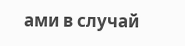ами в случай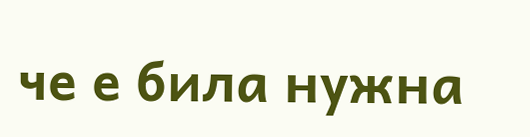че е била нужна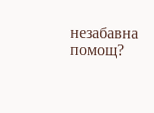незабавна помощ?